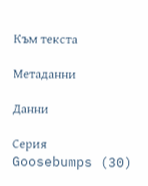Към текста

Метаданни

Данни

Серия
Goosebumps (30)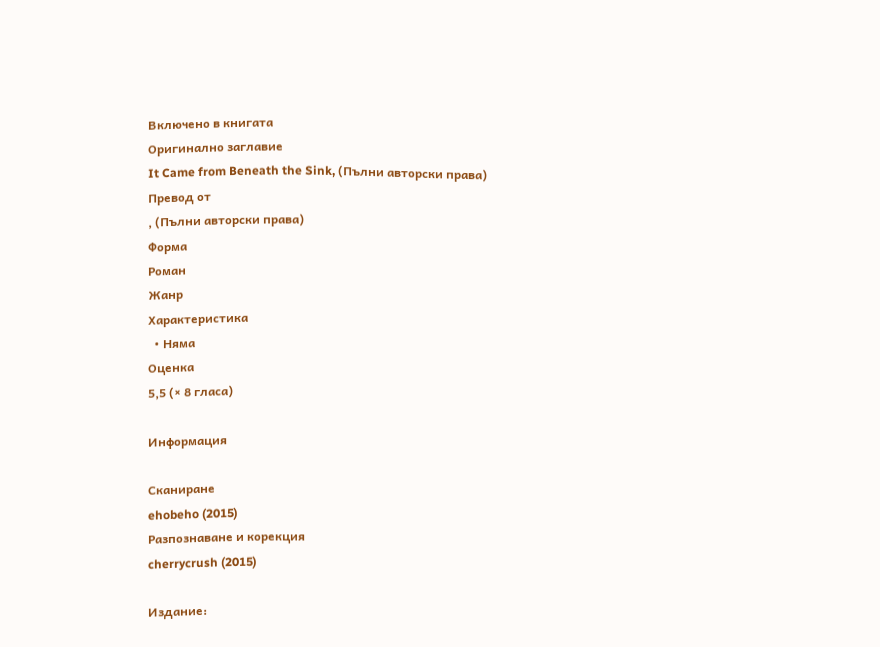Включено в книгата
Оригинално заглавие
It Came from Beneath the Sink, (Пълни авторски права)
Превод от
, (Пълни авторски права)
Форма
Роман
Жанр
Характеристика
  • Няма
Оценка
5,5 (× 8 гласа)

Информация

Сканиране
ehobeho (2015)
Разпознаване и корекция
cherrycrush (2015)

Издание: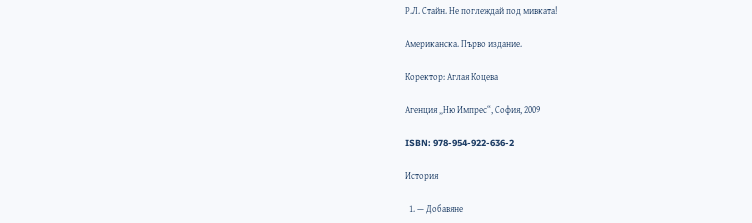Р.Л. Стайн. Не поглеждай под мивката!

Американска. Първо издание.

Коректор: Аглая Коцева

Агенция „Ню Импрес“, София, 2009

ISBN: 978-954-922-636-2

История

  1. — Добавяне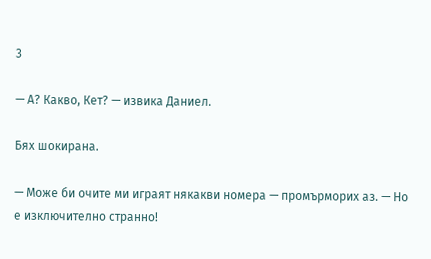3

— А? Какво, Кет? — извика Даниел.

Бях шокирана.

— Може би очите ми играят някакви номера — промърморих аз. — Но е изключително странно!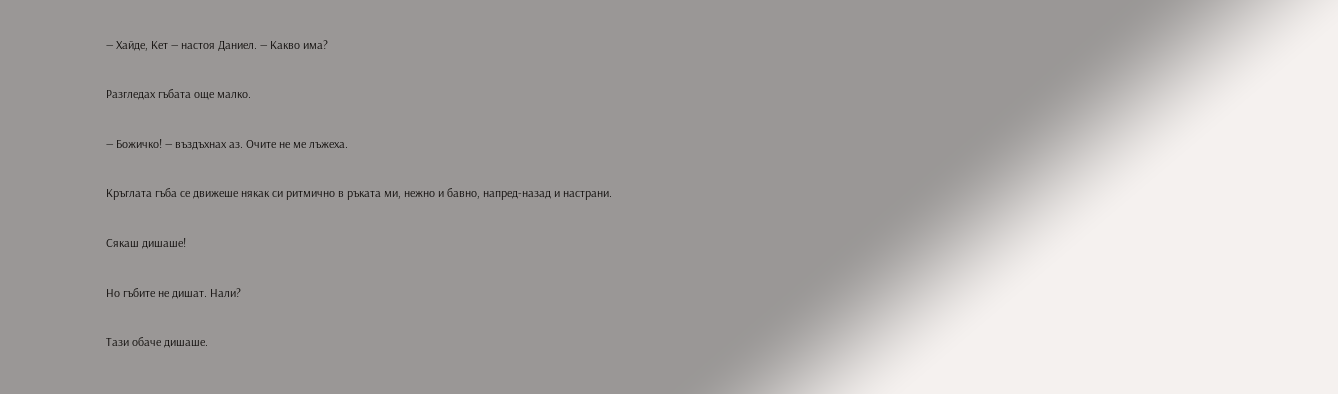— Хайде, Кет — настоя Даниел. — Какво има?

Разгледах гъбата още малко.

— Божичко! — въздъхнах аз. Очите не ме лъжеха.

Кръглата гъба се движеше някак си ритмично в ръката ми, нежно и бавно, напред-назад и настрани.

Сякаш дишаше!

Но гъбите не дишат. Нали?

Тази обаче дишаше.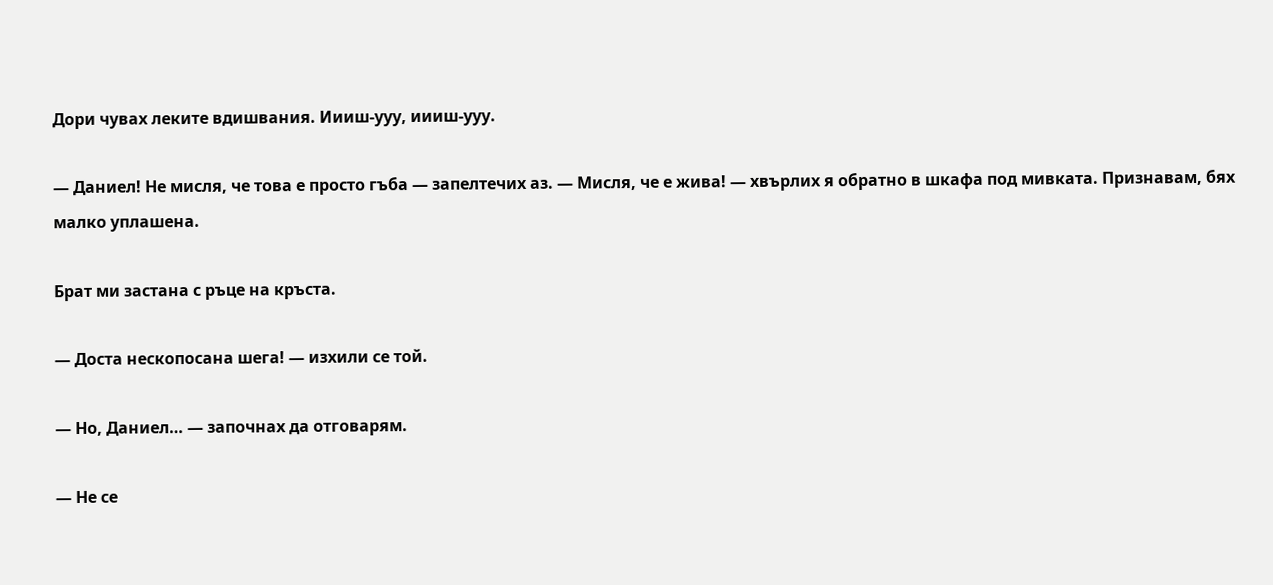Дори чувах леките вдишвания. Иииш-ууу, иииш-ууу.

— Даниел! Не мисля, че това е просто гъба — запелтечих аз. — Мисля, че е жива! — хвърлих я обратно в шкафа под мивката. Признавам, бях малко уплашена.

Брат ми застана с ръце на кръста.

— Доста нескопосана шега! — изхили се той.

— Но, Даниел… — започнах да отговарям.

— Не се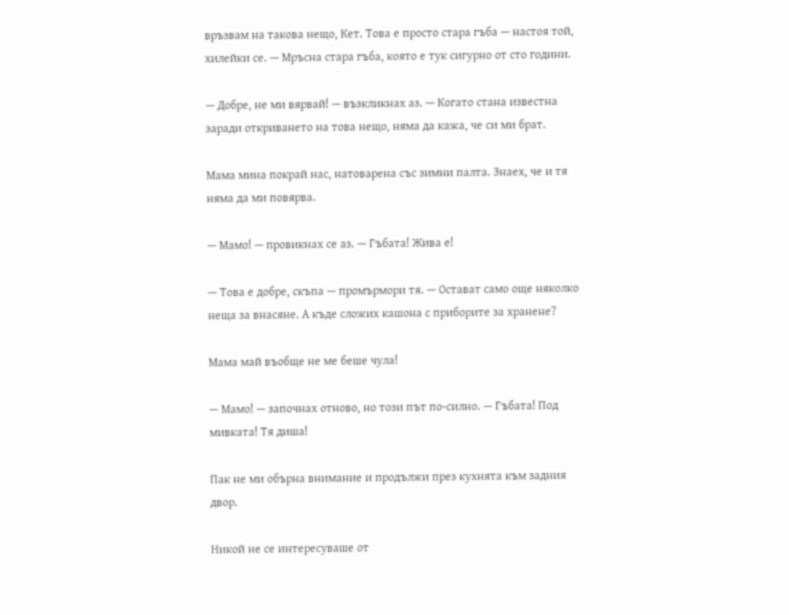връзвам на такова нещо, Кет. Това е просто стара гъба — настоя той, хилейки се. — Мръсна стара гъба, която е тук сигурно от сто години.

— Добре, не ми вярвай! — възкликнах аз. — Когато стана известна заради откриването на това нещо, няма да кажа, че си ми брат.

Мама мина покрай нас, натоварена със зимни палта. Знаех, че и тя няма да ми повярва.

— Мамо! — провикнах се аз. — Гъбата! Жива е!

— Това е добре, скъпа — промърмори тя. — Остават само още няколко неща за внасяне. А къде сложих кашона с приборите за хранене?

Мама май въобще не ме беше чула!

— Мамо! — започнах отново, но този път по-силно. — Гъбата! Под мивката! Тя диша!

Пак не ми обърна внимание и продължи през кухнята към задния двор.

Никой не се интересуваше от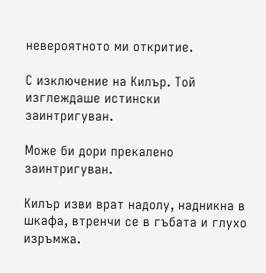невероятното ми откритие.

С изключение на Килър. Той изглеждаше истински заинтригуван.

Може би дори прекалено заинтригуван.

Килър изви врат надолу, надникна в шкафа, втренчи се в гъбата и глухо изръмжа.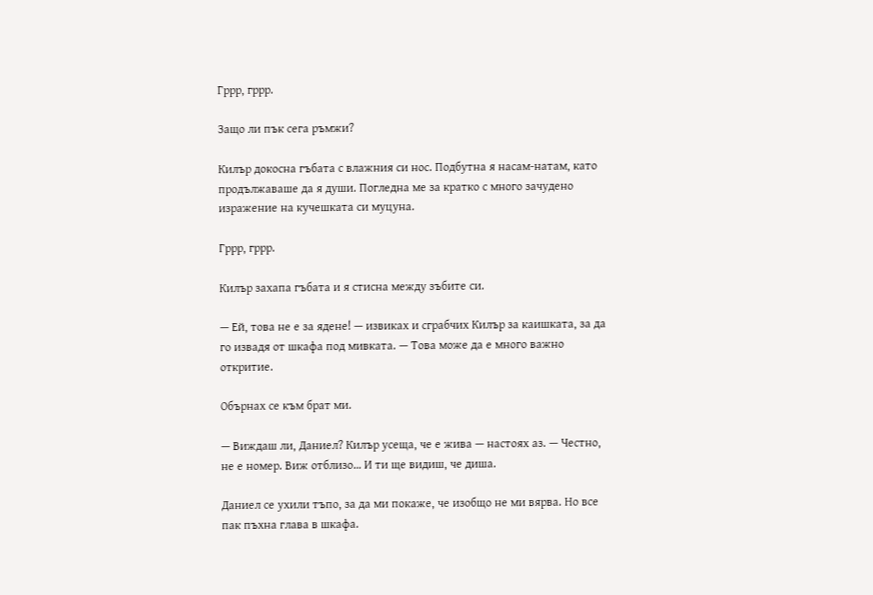Гррр, гррр.

Защо ли пък сега ръмжи?

Килър докосна гъбата с влажния си нос. Подбутна я насам-натам, като продължаваше да я души. Погледна ме за кратко с много зачудено изражение на кучешката си муцуна.

Гррр, гррр.

Килър захапа гъбата и я стисна между зъбите си.

— Ей, това не е за ядене! — извиках и сграбчих Килър за каишката, за да го извадя от шкафа под мивката. — Това може да е много важно откритие.

Обърнах се към брат ми.

— Виждаш ли, Даниел? Килър усеща, че е жива — настоях аз. — Честно, не е номер. Виж отблизо… И ти ще видиш, че диша.

Даниел се ухили тъпо, за да ми покаже, че изобщо не ми вярва. Но все пак пъхна глава в шкафа.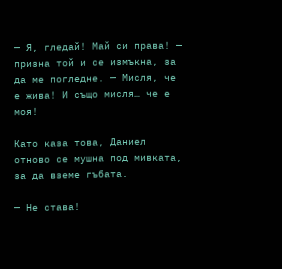— Я, гледай! Май си права! — призна той и се измъкна, за да ме погледне. — Мисля, че е жива! И също мисля… че е моя!

Като каза това, Даниел отново се мушна под мивката, за да вземе гъбата.

— Не става!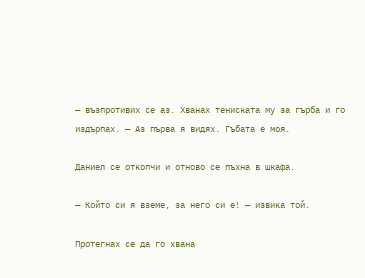— възпротивих се аз. Хванах тениската му за гърба и го издърпах. — Аз първа я видях. Гъбата е моя.

Даниел се откопчи и отново се пъхна в шкафа.

— Който си я вземе, за него си е! — извика той.

Протегнах се да го хвана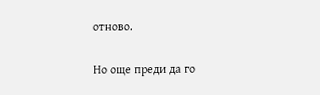отново.

Но още преди да го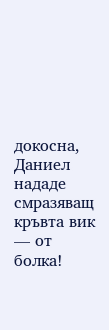докосна, Даниел нададе смразяващ кръвта вик — от болка!